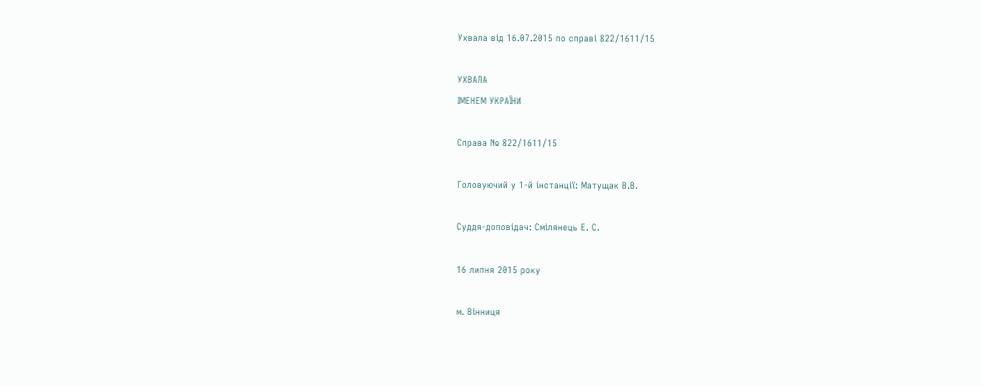Ухвала від 16.07.2015 по справі 822/1611/15

УХВАЛА
ІМЕНЕМ УКРАЇНИ

Справа № 822/1611/15

Головуючий у 1-й інстанції: Матущак В.В.

Суддя-доповідач: Смілянець Е. С.

16 липня 2015 року

м. Вінниця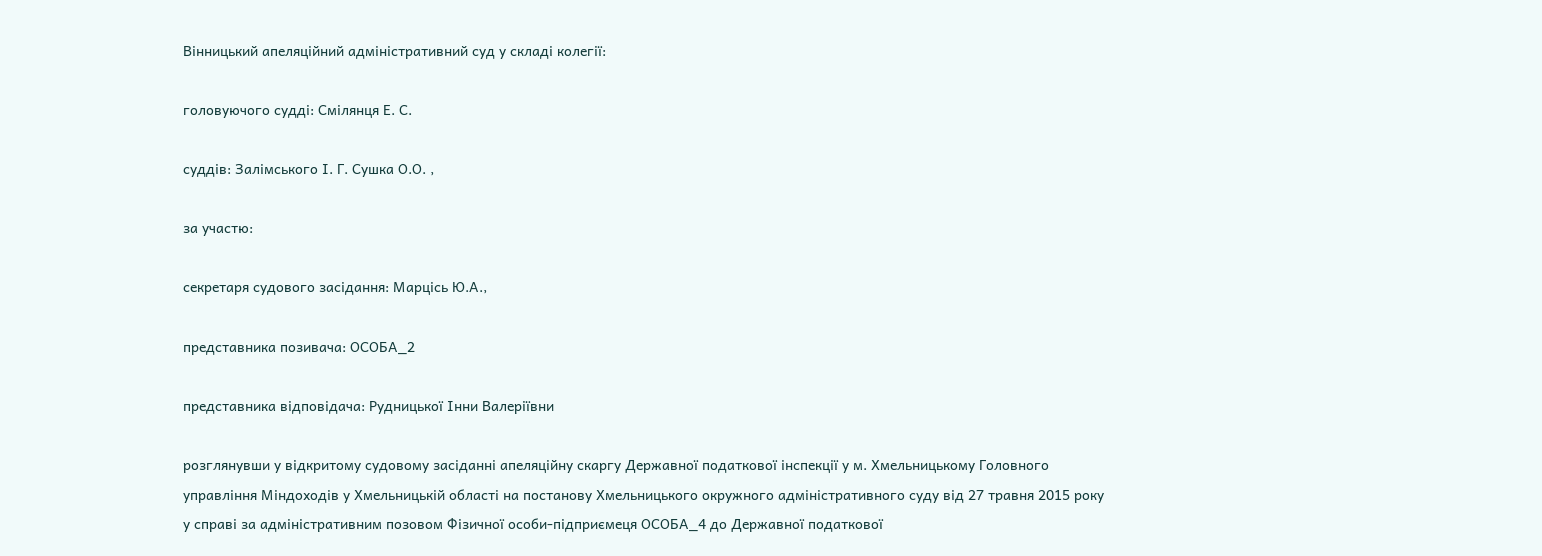Вінницький апеляційний адміністративний суд у складі колегії:

головуючого судді: Смілянця Е. С.

суддів: Залімського І. Г. Сушка О.О. ,

за участю:

секретаря судового засідання: Марцісь Ю.А.,

представника позивача: ОСОБА_2

представника відповідача: Рудницької Інни Валеріївни

розглянувши у відкритому судовому засіданні апеляційну скаргу Державної податкової інспекції у м. Хмельницькому Головного управління Міндоходів у Хмельницькій області на постанову Хмельницького окружного адміністративного суду від 27 травня 2015 року у справі за адміністративним позовом Фізичної особи-підприємеця ОСОБА_4 до Державної податкової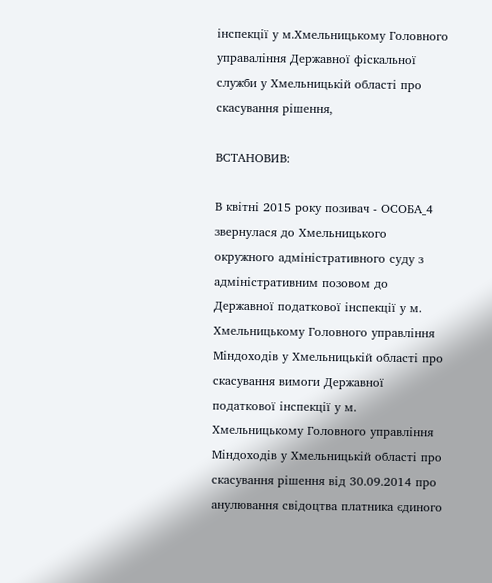інспекції у м.Хмельницькому Головного управаління Державної фіскальної служби у Хмельницькій області про скасування рішення,

ВСТАНОВИВ:

В квітні 2015 року позивач - ОСОБА_4 звернулася до Хмельницького окружного адміністративного суду з адміністративним позовом до Державної податкової інспекції у м. Хмельницькому Головного управління Міндоходів у Хмельницькій області про скасування вимоги Державної податкової інспекції у м. Хмельницькому Головного управління Міндоходів у Хмельницькій області про скасування рішення від 30.09.2014 про анулювання свідоцтва платника єдиного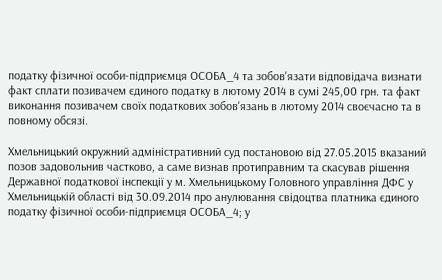податку фізичної особи-підприємця ОСОБА_4 та зобов'язати відповідача визнати факт сплати позивачем єдиного податку в лютому 2014 в сумі 245,00 грн. та факт виконання позивачем своїх податкових зобов'язань в лютому 2014 своєчасно та в повному обсязі.

Хмельницький окружний адміністративний суд постановою від 27.05.2015 вказаний позов задовольнив частково, а саме визнав протиправним та скасував рішення Державної податкової інспекції у м. Хмельницькому Головного управління ДФС у Хмельницькій області від 30.09.2014 про анулювання свідоцтва платника єдиного податку фізичної особи-підприємця ОСОБА_4; у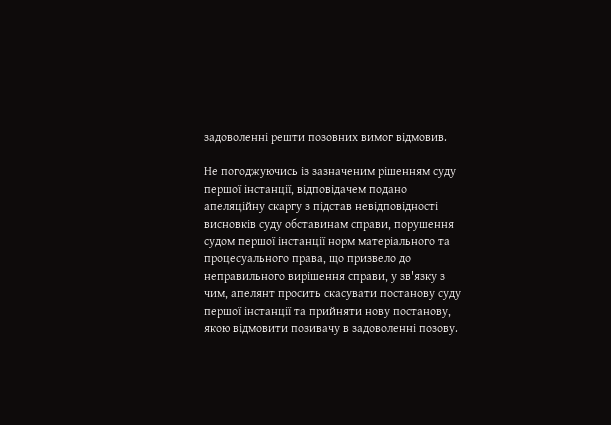задоволенні решти позовних вимог відмовив.

Не погоджуючись із зазначеним рішенням суду першої інстанції, відповідачем подано апеляційну скаргу з підстав невідповідності висновків суду обставинам справи, порушення судом першої інстанції норм матеріального та процесуального права, що призвело до неправильного вирішення справи, у зв'язку з чим, апелянт просить скасувати постанову суду першої інстанції та прийняти нову постанову, якою відмовити позивачу в задоволенні позову.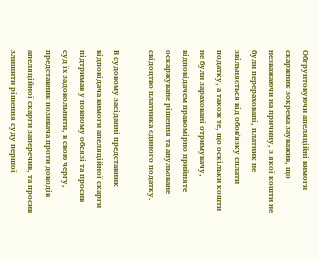Обгрунтовуючи апеляційні вимоги скаржник зокрема зауважив, що незважаючи на причину, з якої кошти не були перераховані, платник не звільняється від обов'язку сплати податку, а також те, що оскільки кошти не були зараховані отримувачу, відповідачем правомірно прийняте оскаржуване рішення та анульоване свідоцтво платника єдиного податку.

В судовому засіданні представник відповідача вимоги апеляційної скарги підтримав у повному обсязі та просив суд їх задовольнити, в свою чергу, представник позивача проти доводів апеляційної скарги заперечив, та просив злишити рішення суду першої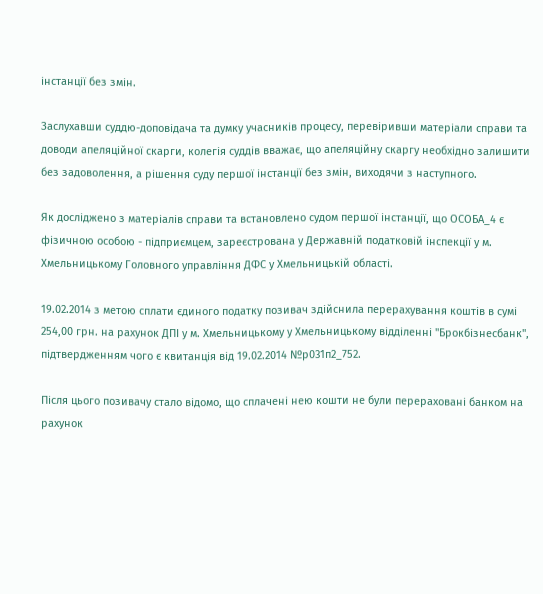інстанції без змін.

Заслухавши суддю-доповідача та думку учасників процесу, перевіривши матеріали справи та доводи апеляційної скарги, колегія суддів вважає, що апеляційну скаргу необхідно залишити без задоволення, а рішення суду першої інстанції без змін, виходячи з наступного.

Як досліджено з матеріалів справи та встановлено судом першої інстанції, що ОСОБА_4 є фізичною особою - підприємцем, зареєстрована у Державній податковій інспекції у м. Хмельницькому Головного управління ДФС у Хмельницькій області.

19.02.2014 з метою сплати єдиного податку позивач здійснила перерахування коштів в сумі 254,00 грн. на рахунок ДПІ у м. Хмельницькому у Хмельницькому відділенні "Брокбізнесбанк", підтвердженням чого є квитанція від 19.02.2014 №р031п2_752.

Після цього позивачу стало відомо, що сплачені нею кошти не були перераховані банком на рахунок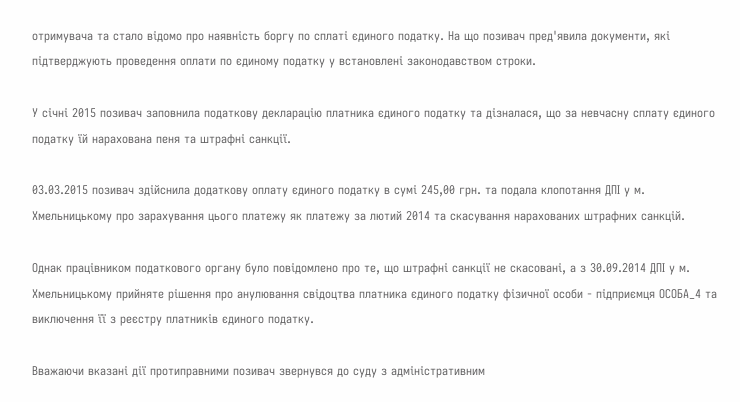отримувача та стало відомо про наявність боргу по сплаті єдиного податку. На що позивач пред'явила документи, які підтверджують проведення оплати по єдиному податку у встановлені законодавством строки.

У січні 2015 позивач заповнила податкову декларацію платника єдиного податку та дізналася, що за невчасну сплату єдиного податку їй нарахована пеня та штрафні санкції.

03.03.2015 позивач здійснила додаткову оплату єдиного податку в сумі 245,00 грн. та подала клопотання ДПІ у м. Хмельницькому про зарахування цього платежу як платежу за лютий 2014 та скасування нарахованих штрафних санкцій.

Однак працівником податкового органу було повідомлено про те, що штрафні санкції не скасовані, а з 30.09.2014 ДПІ у м. Хмельницькому прийняте рішення про анулювання свідоцтва платника єдиного податку фізичної особи - підприємця ОСОБА_4 та виключення її з реєстру платників єдиного податку.

Вважаючи вказані дії протиправними позивач звернувся до суду з адміністративним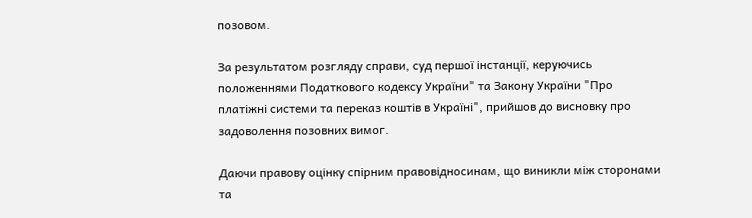позовом.

За результатом розгляду справи, суд першої інстанції, керуючись положеннями Податкового кодексу України" та Закону України "Про платіжні системи та переказ коштів в Україні", прийшов до висновку про задоволення позовних вимог.

Даючи правову оцінку спірним правовідносинам, що виникли між сторонами та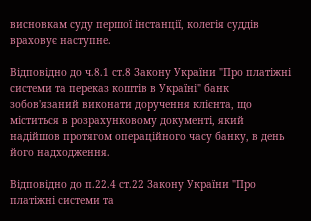висновкам суду першої інстанції, колегія суддів враховує наступне.

Відповідно до ч.8.1 ст.8 Закону України "Про платіжні системи та переказ коштів в Україні" банк зобов'язаний виконати доручення клієнта, що міститься в розрахунковому документі, який надійшов протягом операційного часу банку, в день його надходження.

Відповідно до п.22.4 ст.22 Закону України "Про платіжні системи та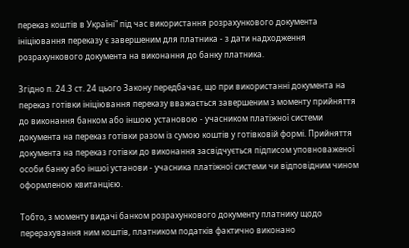переказ коштів в Україні" під час використання розрахункового документа ініціювання переказу є завершеним для платника - з дати надходження розрахункового документа на виконання до банку платника.

Згідно п. 24.3 ст. 24 цього Закону передбачає, що при використанні документа на переказ готівки ініціювання переказу вважається завершеним з моменту прийняття до виконання банком або іншою установою - учасником платіжної системи документа на переказ готівки разом із сумою коштів у готівковій формі. Прийняття документа на переказ готівки до виконання засвідчується підписом уповноваженої особи банку або іншої установи - учасника платіжної системи чи відповідним чином оформленою квитанцією.

Тобто, з моменту видачі банком розрахункового документу платнику щодо перерахування ним коштів, платником податків фактично виконано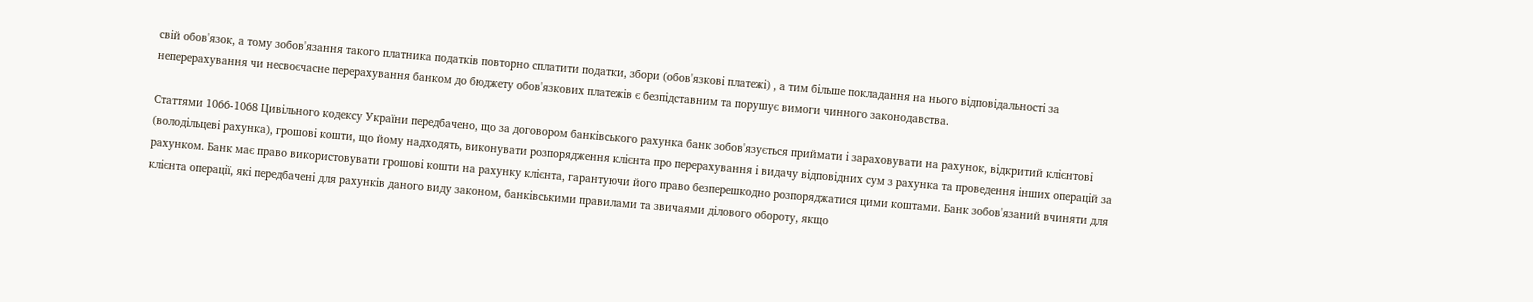свій обов'язок, а тому зобов'язання такого платника податків повторно сплатити податки, збори (обов'язкові платежі) , а тим більше покладання на нього відповідальності за неперерахування чи несвоєчасне перерахування банком до бюджету обов'язкових платежів є безпідставним та порушує вимоги чинного законодавства.

Статтями 1066-1068 Цивільного кодексу України передбачено, що за договором банківського рахунка банк зобов'язується приймати і зараховувати на рахунок, відкритий клієнтові (володільцеві рахунка), грошові кошти, що йому надходять, виконувати розпорядження клієнта про перерахування і видачу відповідних сум з рахунка та проведення інших операцій за рахунком. Банк має право використовувати грошові кошти на рахунку клієнта, гарантуючи його право безперешкодно розпоряджатися цими коштами. Банк зобов'язаний вчиняти для клієнта операції, які передбачені для рахунків даного виду законом, банківськими правилами та звичаями ділового обороту, якщо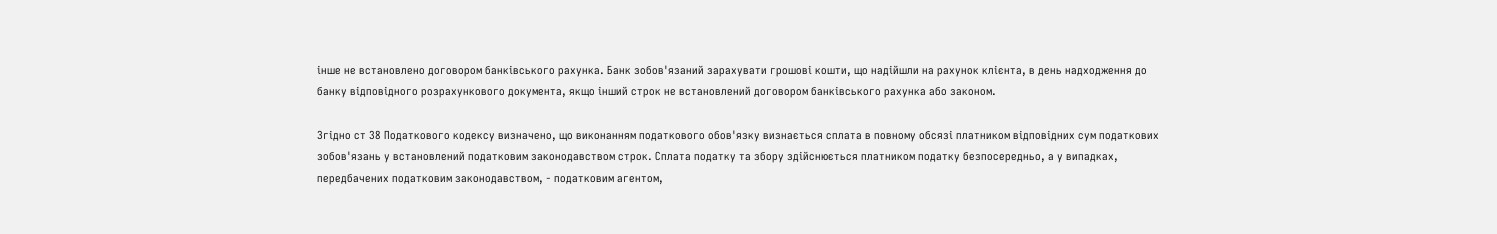інше не встановлено договором банківського рахунка. Банк зобов'язаний зарахувати грошові кошти, що надійшли на рахунок клієнта, в день надходження до банку відповідного розрахункового документа, якщо інший строк не встановлений договором банківського рахунка або законом.

Згідно ст 38 Податкового кодексу визначено, що виконанням податкового обов'язку визнається сплата в повному обсязі платником відповідних сум податкових зобов'язань у встановлений податковим законодавством строк. Сплата податку та збору здійснюється платником податку безпосередньо, а у випадках, передбачених податковим законодавством, - податковим агентом,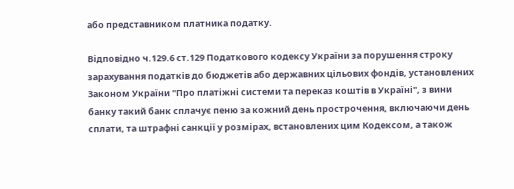або представником платника податку.

Відповідно ч.129.6 ст.129 Податкового кодексу України за порушення строку зарахування податків до бюджетів або державних цільових фондів, установлених Законом України "Про платіжні системи та переказ коштів в Україні", з вини банку такий банк сплачує пеню за кожний день прострочення, включаючи день сплати, та штрафні санкції у розмірах, встановлених цим Кодексом, а також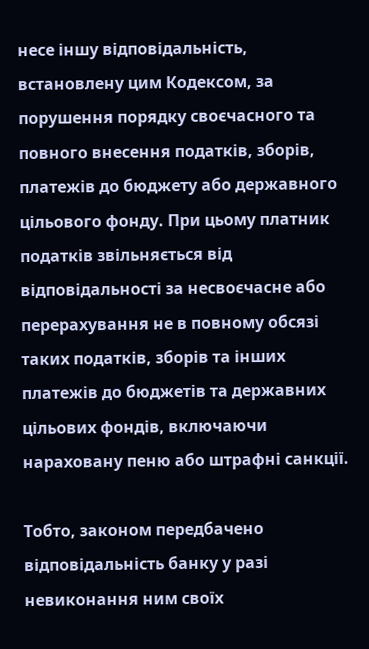несе іншу відповідальність, встановлену цим Кодексом, за порушення порядку своєчасного та повного внесення податків, зборів, платежів до бюджету або державного цільового фонду. При цьому платник податків звільняється від відповідальності за несвоєчасне або перерахування не в повному обсязі таких податків, зборів та інших платежів до бюджетів та державних цільових фондів, включаючи нараховану пеню або штрафні санкції.

Тобто, законом передбачено відповідальність банку у разі невиконання ним своїх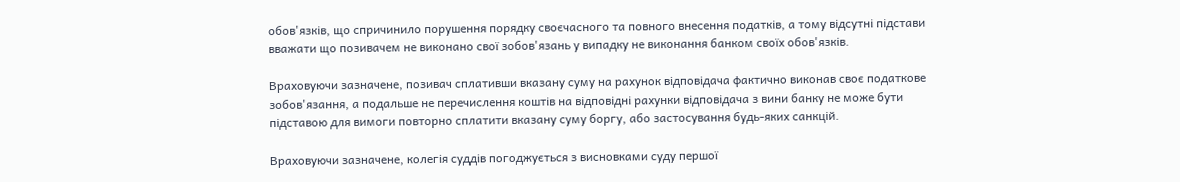обов'язків, що спричинило порушення порядку своєчасного та повного внесення податків, а тому відсутні підстави вважати що позивачем не виконано свої зобов'язань у випадку не виконання банком своїх обов'язків.

Враховуючи зазначене, позивач сплативши вказану суму на рахунок відповідача фактично виконав своє податкове зобов'язання, а подальше не перечислення коштів на відповідні рахунки відповідача з вини банку не може бути підставою для вимоги повторно сплатити вказану суму боргу, або застосування будь-яких санкцій.

Враховуючи зазначене, колегія суддів погоджується з висновками суду першої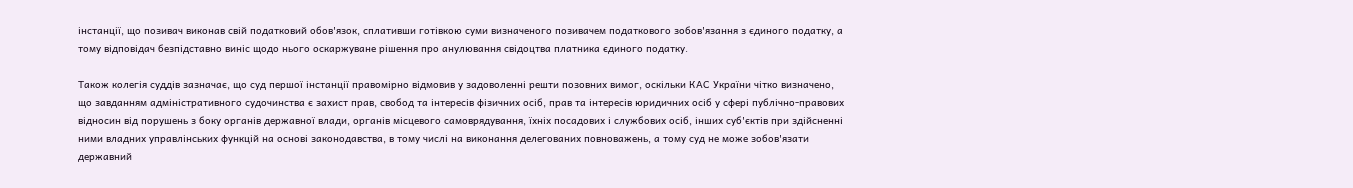інстанції, що позивач виконав свій податковий обов'язок, сплативши готівкою суми визначеного позивачем податкового зобов'язання з єдиного податку, а тому відповідач безпідставно виніс щодо нього оскаржуване рішення про анулювання свідоцтва платника єдиного податку.

Також колегія суддів зазначає, що суд першої інстанції правомірно відмовив у задоволенні решти позовних вимог, оскільки КАС України чітко визначено, що завданням адміністративного судочинства є захист прав, свобод та інтересів фізичних осіб, прав та інтересів юридичних осіб у сфері публічно-правових відносин від порушень з боку органів державної влади, органів місцевого самоврядування, їхніх посадових і службових осіб, інших суб'єктів при здійсненні ними владних управлінських функцій на основі законодавства, в тому числі на виконання делегованих повноважень, а тому суд не може зобов'язати державний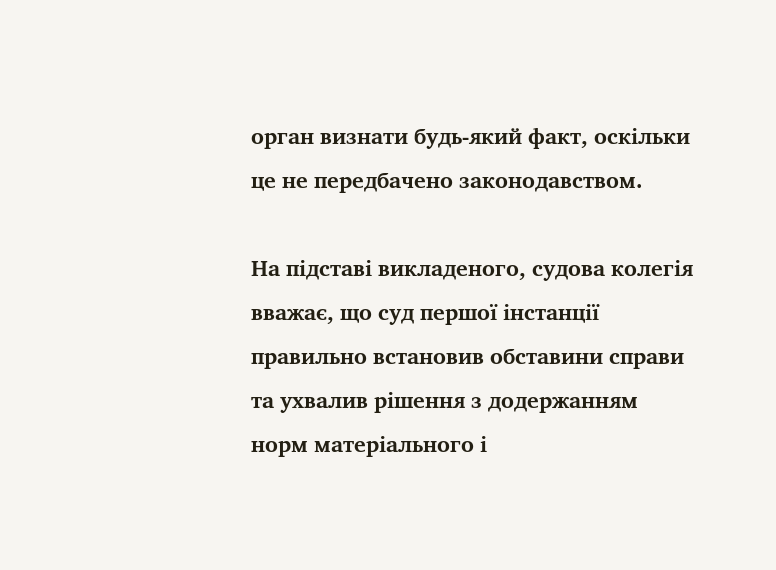орган визнати будь-який факт, оскільки це не передбачено законодавством.

На підставі викладеного, судова колегія вважає, що суд першої інстанції правильно встановив обставини справи та ухвалив рішення з додержанням норм матеріального і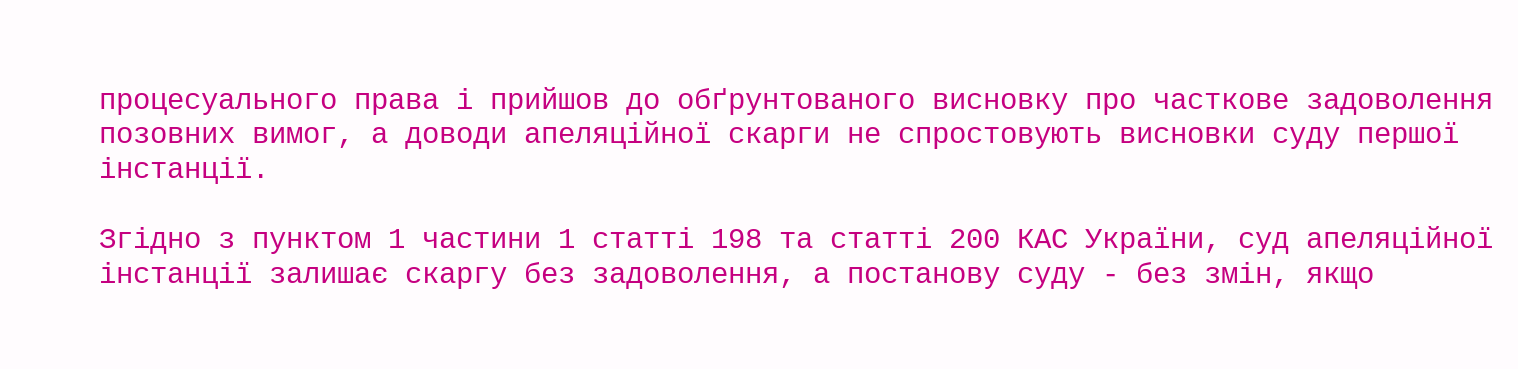процесуального права і прийшов до обґрунтованого висновку про часткове задоволення позовних вимог, а доводи апеляційної скарги не спростовують висновки суду першої інстанції.

Згідно з пунктом 1 частини 1 статті 198 та статті 200 КАС України, суд апеляційної інстанції залишає скаргу без задоволення, а постанову суду - без змін, якщо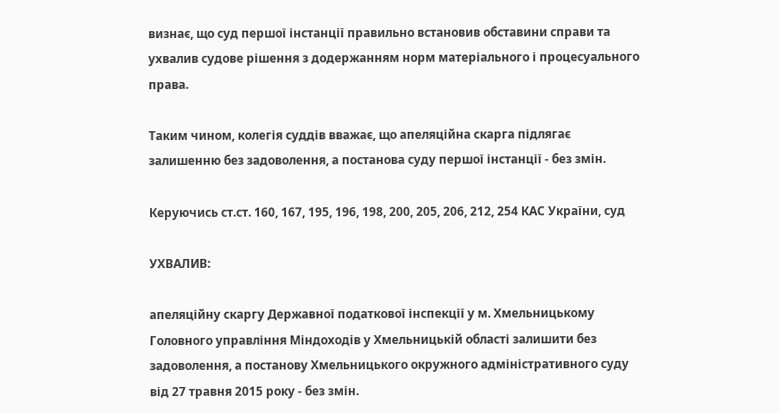визнає, що суд першої інстанції правильно встановив обставини справи та ухвалив судове рішення з додержанням норм матеріального і процесуального права.

Таким чином, колегія суддів вважає, що апеляційна скарга підлягає залишенню без задоволення, а постанова суду першої інстанції - без змін.

Керуючись ст.ст. 160, 167, 195, 196, 198, 200, 205, 206, 212, 254 КАС України, суд

УХВАЛИВ:

апеляційну скаргу Державної податкової інспекції у м. Хмельницькому Головного управління Міндоходів у Хмельницькій області залишити без задоволення, а постанову Хмельницького окружного адміністративного суду від 27 травня 2015 року - без змін.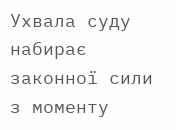Ухвала суду набирає законної сили з моменту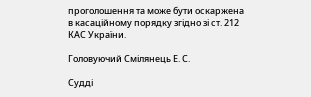проголошення та може бути оскаржена в касаційному порядку згідно зі ст. 212 КАС України.

Головуючий Смілянець Е. С.

Судді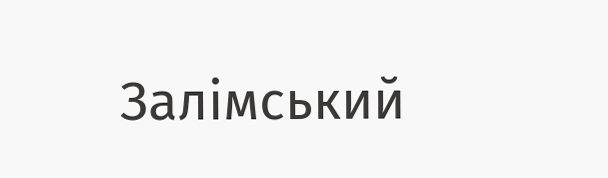Залімський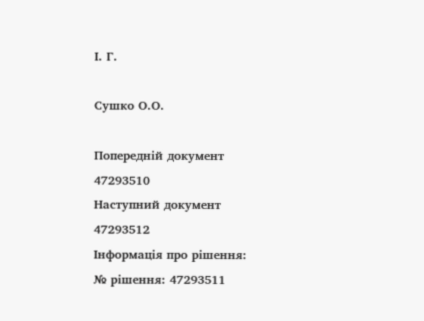І. Г.

Сушко О.О.

Попередній документ
47293510
Наступний документ
47293512
Інформація про рішення:
№ рішення: 47293511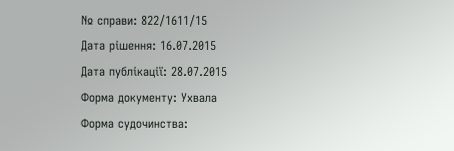№ справи: 822/1611/15
Дата рішення: 16.07.2015
Дата публікації: 28.07.2015
Форма документу: Ухвала
Форма судочинства: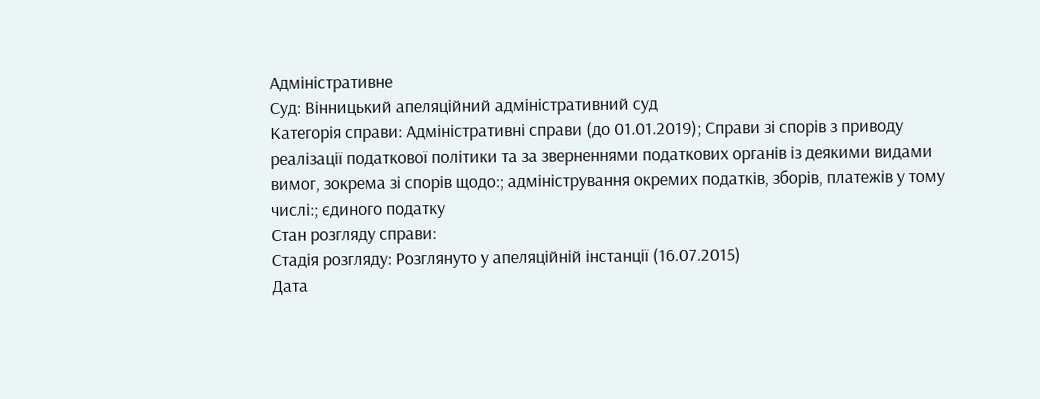Адміністративне
Суд: Вінницький апеляційний адміністративний суд
Категорія справи: Адміністративні справи (до 01.01.2019); Справи зі спорів з приводу реалізації податкової політики та за зверненнями податкових органів із деякими видами вимог, зокрема зі спорів щодо:; адміністрування окремих податків, зборів, платежів у тому числі:; єдиного податку
Стан розгляду справи:
Стадія розгляду: Розглянуто у апеляційній інстанції (16.07.2015)
Дата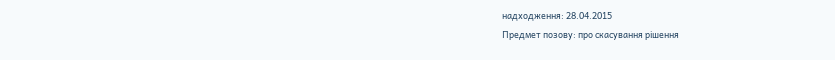надходження: 28.04.2015
Предмет позову: про скасування рішення